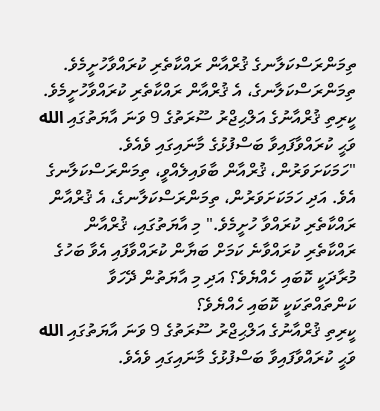ތިމަންރަސްކަލާނގެ ޤުރްއާން ރައްކާތެރި ކުރައްވާހުށީމެވެ.
ތިމަންރަސްކަލާނގެ، އެ ޤުރްއާން ރައްކާތެރި ކުރައްވާހުށީމެވެ.
ކީރިތި ޤުރްއާނުގެ އަލްޙިޖްރު ސޫރަތުގެ 9 ވަނަ އާޔަތުގައި الله ވަޙީ ކުރައްވާފައިވާ ބަސްފުޅުގެ މާނައިގައި ވެއެވެ. "ހަމަކަށަވަރުން، ޤުރްއާން ބާވައިލެއްވީ، ތިމަންރަސްކަލާނގެ އެވެ. އަދި ހަމަކަށަވަރުން، ތިމަންރަސްކަލާނގެ، އެ ޤުރްއާން ރައްކާތެރި ކުރައްވާ ހުށީމެވެ." މި އާޔަތުގައި، ޤުރްއާން ރައްކާތެރި ކުރައްވާނެ ކަމަށް ބަޔާން ކުރައްވާފައި އެވާ ބަހުގެ މުރާދަކީ ކޮބައި ހެއްޔެވެ؟ އަދި މި އާޔަތުން ދޭހަވާ ކަންތައްތަކަކީ ކޮބައި ހެއްޔެވެ؟
ކީރިތި ޤުރްއާނުގެ އަލްޙިޖްރު ސޫރަތުގެ 9 ވަނަ އާޔަތުގައި الله ވަޙީ ކުރައްވާފައިވާ ބަސްފުޅުގެ މާނައިގައި ވެއެވެ.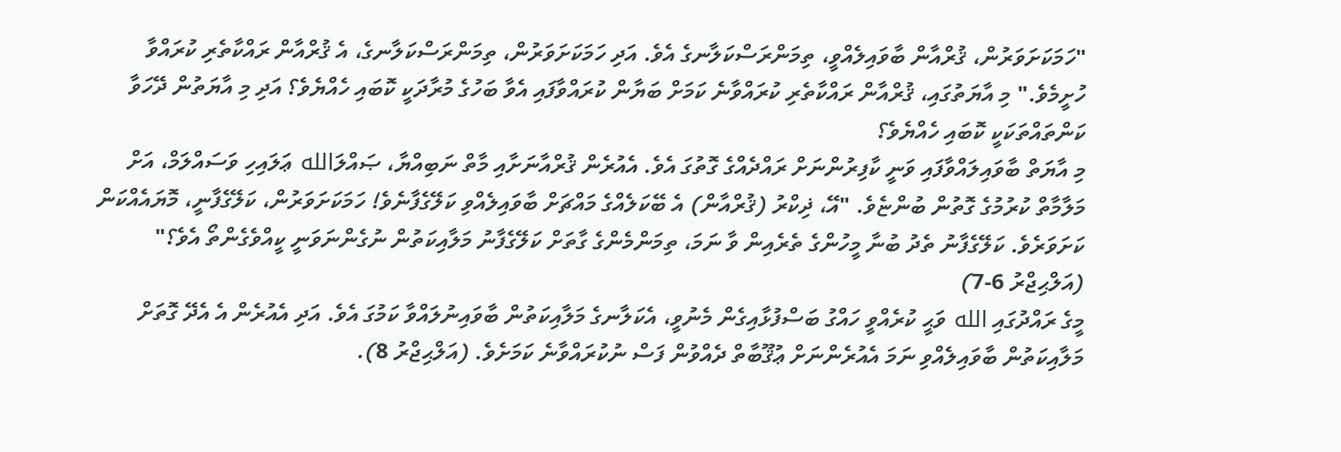"ހަމަކަށަވަރުން، ޤުރްއާން ބާވައިލެއްވީ، ތިމަންރަސްކަލާނގެ އެވެ. އަދި ހަމަކަށަވަރުން، ތިމަންރަސްކަލާނގެ، އެ ޤުރްއާން ރައްކާތެރި ކުރައްވާ ހުށީމެވެ." މި އާޔަތުގައި، ޤުރްއާން ރައްކާތެރި ކުރައްވާނެ ކަމަށް ބަޔާން ކުރައްވާފައި އެވާ ބަހުގެ މުރާދަކީ ކޮބައި ހެއްޔެވެ؟ އަދި މި އާޔަތުން ދޭހަވާ ކަންތައްތަކަކީ ކޮބައި ހެއްޔެވެ؟
މި އާޔަތް ބާވައިލައްވާފައި ވަނީ ކާފިރުންނަށް ރައްދެއްގެ ގޮތުގަ އެވެ. އެއުރެން ޤުރްއާނަށާއި މާތް ނަބިއްޔާ، ޞައްލަالله ޢަލައިހި ވަސައްލަމް، އަށް މަލާމާތް ކުރުމުގެ ގޮތުން ބުންޏެވެ. "އޭ، ޛިކްރު (ޤުރްއާން) އެ ބޭކަލެއްގެ މައްޗަށް ބާވައިލެއްވި ކަލޭގެފާނެވެ! ހަމަކަށަވަރުން، ކަލޭގެފާނީ، މޮޔައެއްކަން ކަށަވަރެވެ. ކަލޭގެފާނު ތެދު ބުނާ މީހުންގެ ތެރެއިން ވާ ނަމަ، ތިމަންމެންގެ ގާތަށް ކަލޭގެފާނު މަލާއިކަތުން ނުގެންނަވަނީ ކީއްވެގެންތޯ އެވެ؟" (އަލްޙިޖްރު 6-7)
މީގެ ރައްދުގައި الله ވަޙީ ކުރެއްވީ ހައްގު ބަސްފުޅާއިގެން މެނުވީ، އެކަލާނގެ މަލާއިކަތުން ބާވައިނުލައްވާ ކަމުގަ އެވެ. އަދި އެއުރެން އެ އެދޭ ގޮތަށް މަލާއިކަތުން ބާވައިލެއްވި ނަމަ އެއުރެންނަށް ޢުޤޫބާތް ދެއްވުން ފަސް ނުކުރައްވާނެ ކަމަށެވެ. (އަލްޙިޖްރު 8).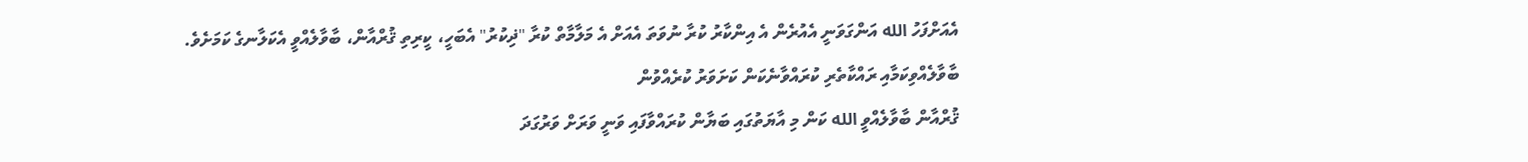އެއަށްފަހު الله އަންގަވަނީ އެއުރެން އެ އިންކާރު ކުރާ ނުވަތަ އެއަށް އެ މަލާމާތް ކުރާ "ޛިކުރު" އެބަހީ، ކީރިތި ޤުރްއާން، ބާވާލެއްވީ އެކަލާނގެ ކަމަށެވެ.
ބާވާލެއްވިކަމާއި ރައްކާތެރި ކުރައްވާނެކަން ކަށަވަރު ކުރެއްވުން
ޤުރްއާން ބާވާލެއްވީ الله ކަން މި އާޔަތުގައި ބަޔާން ކުރައްވާފައި ވަނީ ވަރަށް ވަރުގަދަ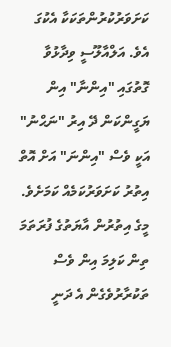ކަށަވަރުކުރުންތަކަކާ އެކުގަ އެވެ. އަލްއާލޫސީ ވިދާޅުވާ ގޮތުގައި "އިންނާ" އިން ޔަގީންކަން ދޭ އިރު "ނަޙްނު" އަކީ ވެސް "އިންނަ" އަށް އޮތް އިތުރު ކަށަވަރުކަމެއް ކަމަށެވެ. މީގެ އިތުރުން އާޔަތުގެ ފުރަތަމަ ތިން ކަލިމަ އިން ވެސް ތަކުރާރުވެގެން އެ ދަނީ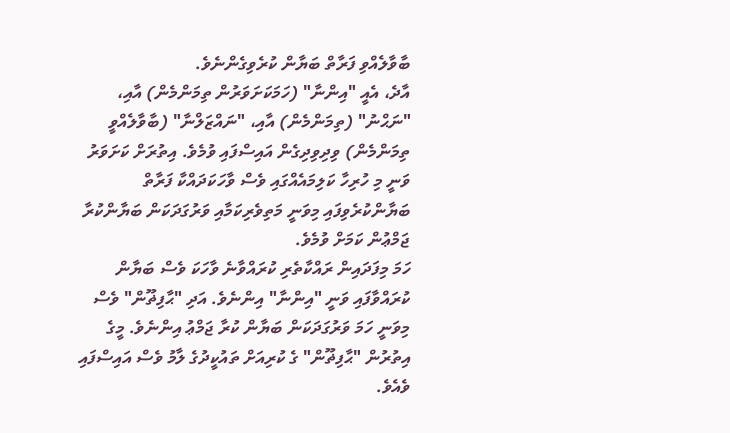ބާވާލެއްވި ފަރާތް ބަޔާން ކުރެވިގެންނެވެ.
އާދެ، އެއީ "އިންނާ" (ހަމަކަށަވަރުން ތިމަންމެން) އާއި، "ނަޙްނު" (ތިމަންމެން) އާއި، "ނައްޒަލްނާ" (ބާވާލެއްވީ ތިމަންމެން) ވިދިވިދިގެން އައިސްފައި ވުމެވެ. އިތުރަށް ކަށަވަރު ވަނީ މި ހުރިހާ ކަލިމައެއްގައި ވެސް ވާހަކަދައްކާ ފަރާތް ބަޔާންކުރެވިފައި މިވަނީ މަތިވެރިކަމާއި ވަރުގަދަކަން ބަޔާންކުރާ ޖަމްޢުން ކަމަށް ވުމެވެ.
ހަމަ މިފަދައިން ރައްކާތެރި ކުރައްވާނެ ވާހަކަ ވެސް ބަޔާން ކުރައްވާފައި ވަނީ "އިންނާ" އިންނެވެ. އަދި "ޙާފިޡޫން" ވެސް މިވަނީ ހަމަ ވަރުގަދަކަން ބަޔާން ކުރާ ޖަމްޢު އިންނެވެ. މީގެ އިތުރުން "ޙާފިޡޫން" ގެ ކުރިއަށް ތައުކީދުގެ ލާމު ވެސް އައިސްފައި ވެއެވެ.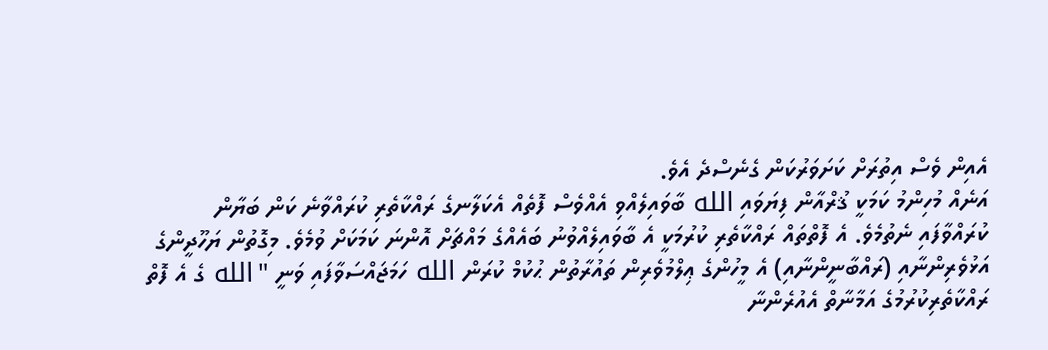އެއިން ވެސް އިތުރަށް ކަށަވަރުކަން ގެނެސްދެ އެވެ.
އަނެއް މުހިންމު ކަމަކީ ޤުރްއާން ފިޔަވައި الله ބާވައިލެއްވި އެއްވެސް ފޮތެއް އެކަލާނގެ ރައްކާތެރި ކުރައްވާނެ ކަން ބަޔާން ކުރައްވާފައި ނެތުމެވެ. އެ ފޮތްތައް ރައްކާތެރި ކުރުމަކީ އެ ބާވައިލެއްވުނު ބައެއްގެ މައްޗަށް އޮންނަ ކަމަކަށް ވުމެވެ. މިގޮތުން ޔަހޫދީންގެ އަޅުވެރިންނާއި (ރައްބާނީންނާއި) އެ މީހުންގެ ޢިލްމުވެރިން ތައުރާތުން ޙުކުމް ކުރަން الله ހަމަޖައްސަވާފައި ވަނީ "الله ގެ އެ ފޮތް ރައްކާތެރިކުރުމުގެ އަމާނާތް އެއުރެންނާ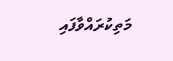މަތިކުރައްވާފައި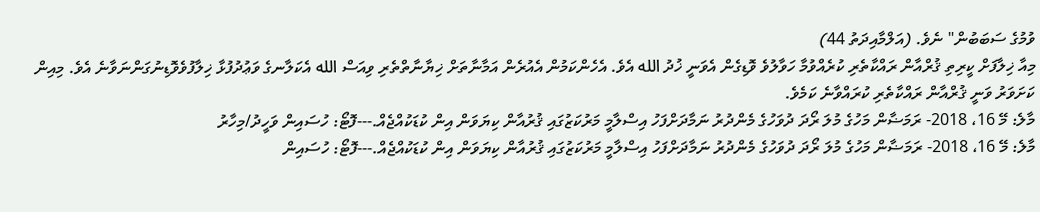ވުމުގެ ސަބަބުން" ނެވެ. (އަލްމާއިދަތު 44)
މިއާ ޚިލާފަށް ކީރިތި ޤުރްއާން ރައްކާތެރި ކުރެއްވުމާ ހަވާލުވެ ވޮޑިގެން އެވަނީ ޚުދު الله އެވެ. އެހެންކަމުން އެއުރެން އަމާނާތަށް ޚިޔާނާތްތެރި ވިއަސް الله އެކަލާނގެ ވަޢުދުފުޅާ ޚިލާފުވެވޮޑިނުގަންނަވާނެ އެވެ. މިއިން ކަށަވަރު ވަނީ ޤުރްއާން ރައްކާތެރި ކުރައްވާނެ ކަމެވެ.
މާލެ: މޭ 16، 2018- ރަމަޟާން މަހުގެ މުލަ ރޯދަ ދުވަހުގެ މެންދުރު ނަމާދަށްފަހު އިސްލާމީ މަރުކަޒުގައި ޤުރުއާން ކިޔަވަން އިން ކުޑަކުއްޖެއް.---ފޮޓޯ: ހުސައިން ވަހީދު/މިހާރު
މާލެ: މޭ 16، 2018- ރަމަޟާން މަހުގެ މުލަ ރޯދަ ދުވަހުގެ މެންދުރު ނަމާދަށްފަހު އިސްލާމީ މަރުކަޒުގައި ޤުރުއާން ކިޔަވަން އިން ކުޑަކުއްޖެއް.---ފޮޓޯ: ހުސައިން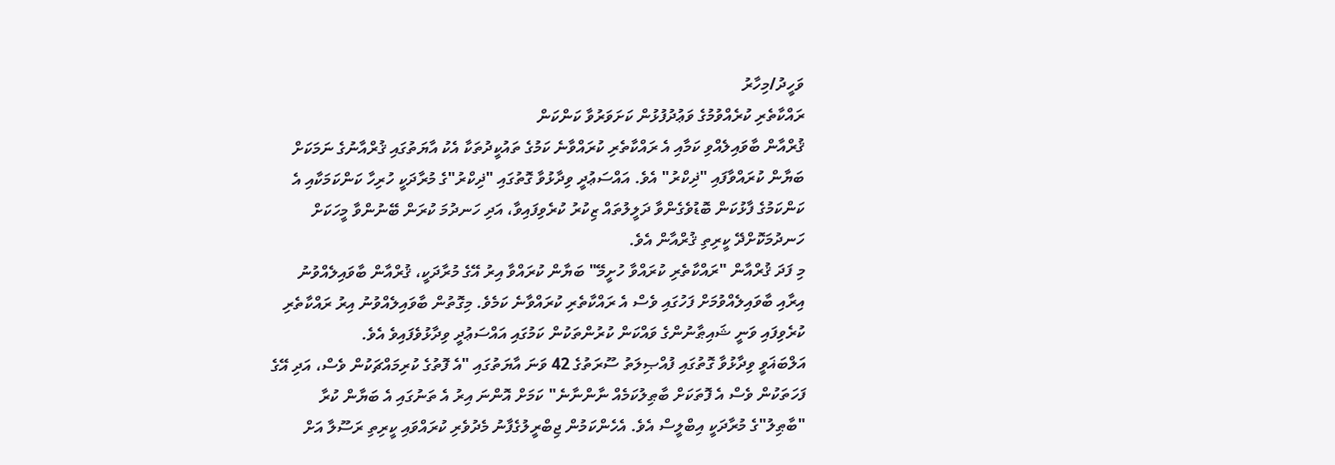ވަހީދު/މިހާރު
ރައްކާތެރި ކުރެއްވުމުގެ ވަޢުދުފުޅުން ކަށަވަރުވާ ކަންކަން
ޤުރްއާން ބާވައިލެއްވި ކަމާއި އެ ރައްކާތެރި ކުރައްވާނެ ކަމުގެ ތައުކީދުތަކާ އެކު އާޔަތުގައި ޤުރްއާނުގެ ނަމަކަށް ބަޔާން ކުރައްވާފައި "ޛިކްރު" އެވެ. އައްސަޢުދީ ވިދާޅުވާ ގޮތުގައި "ޛިކްރު"ގެ މުރާދަކީ ހުރިހާ ކަންކަމަކާއި އެ ކަންކަމުގެ ފާޅުކަން ބޮޑުވެގެންވާ ދަލީލުތައް ޒިކުރު ކުރެވިފައިވާ، އަދި ހަނދުމަ ކުރަން ބޭނުންވާ މީހަކަށް ހަނދުމަކޮށްދޭ ކީރިތި ޤުރްއާން އެވެ.
މި ފަދަ ޤުރްއާން "ރައްކާތެރި ކުރައްވާ ހުށީމޭ" ބަޔާން ކުރައްވާ އިރު އޭގެ މުރާދަކީ، ޤުރްއާން ބާވައިލެއްވުނު އިރާއި ބާވައިލެއްވުމަށް ފަހުގައި ވެސް އެ ރައްކާތެރި ކުރައްވާނެ ކަމެވެ. މިގޮތުން ބާވައިލެއްވުނު އިރު ރައްކާތެރި ކުރެވިފައި ވަނީ ޝައިޠާނުންގެ ވައްކަން ކުރުންތަކުން ކަމުގައި އައްސަޢުދީ ވިދާޅުވެފައިވެ އެވެ.
އަލްބަޣަވީ ވިދާޅުވާ ގޮތުގައި ފުއްޞިލަތު ސޫރަތުގެ 42 ވަނަ އާޔަތުގައި "އެ ފޮތުގެ ކުރިމައްޗަކުން ވެސް، އަދި އޭގެ ފަހަތަކުން ވެސް އެ ފޮތަކަށް ބާޠިލުކަމެއް ނާންނާނެ" ކަމަށް އޮންނަ އިރު އެ ތަނުގައި އެ ބަޔާން ކުރާ "ބާޠިލު"ގެ މުރާދަކީ އިބްލީސް އެވެ. އެހެންކަމުން ޖިބްރީލުގެފާނު މެދުވެރި ކުރައްވައި ކީރިތި ރަސޫލާ އަށް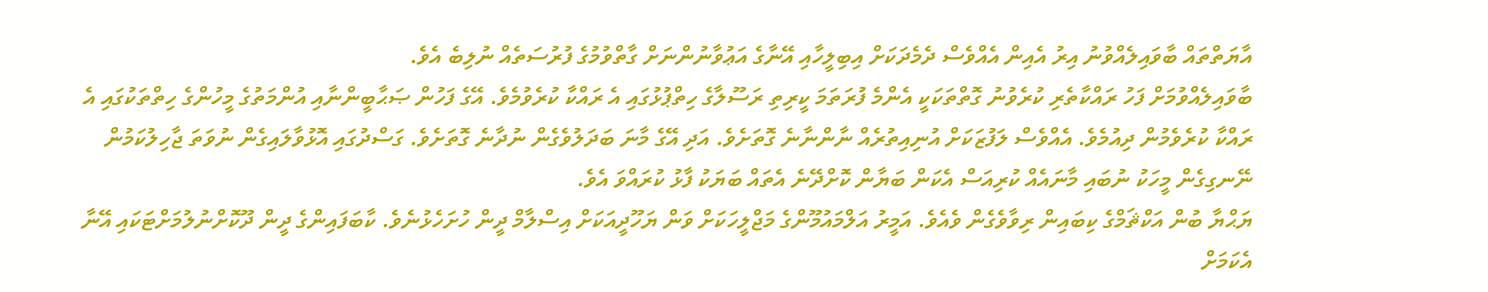އާޔަތްތައް ބާވައިލެއްވުނު އިރު އެއިން އެއްވެސް ދެމެދަކަށް އިބިލީހާއި އޭނާގެ އަޢުވާނުންނަށް ގާތްވުމުގެ ފުރުސަތެއް ނުލިބެ އެވެ.
ބާވައިލެއްވުމަށް ފަހު ރައްކާތެރި ކުރެވުނު ގޮތްތަކަކީ އެންމެ ފުރަތަމަ ކީރިތި ރަސޫލާގެ ހިތްޕުޅުގައި އެ ރައްކާ ކުރެވުމެވެ. އޭގެ ފަހުން ޞަޙާބީންނާއި އުންމަތުގެ މީހުންގެ ހިތްތަކުގައި އެ ރައްކާ ކުރެވެމުން ދިއުމެވެ. އެއްވެސް ލަފުޒަކަށް އުނިއިތުރެއް ނާންނާނެ ގޮތަށެވެ. އަދި އޭގެ މާނަ ބަދަލުވެގެން ނުދާނެ ގޮތަށެވެ. ގަސްދުގައި އޮޅުވާލައިގެން ނުވަތަ ޖާހިލުކަމުން ނޭނގިގެން މީހަކު ނުބައި މާނައެއް ކުރިއަސް އެކަން ބަޔާން ކޮށްދޭނެ އެތައް ބަޔަކު ފާޅު ކުރައްވަ އެވެ.
ޔަޙްޔާ ބުން އަކްޘަމްގެ ކިބައިން ރިވާވެގެން ވެއެވެ. އަމީރު އަލްމައުމޫންގެ މަޖްލީހަކަށް ވަން ޔަހޫދީއަކަށް އިސްލާމް ދީން ހުށަހެޅުނެވެ. ކާބަފައިންގެ ދީން ދޫކޮށްނުލުމަށްޓަކައި އޭނާ އެކަމަށް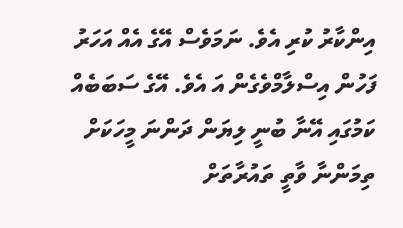އިންކާރު ކުރި އެވެ. ނަމަވެސް އޭގެ އެއް އަހަރު ފަހުން އިސްލާމްވެގެން އަ އެވެ. އޭގެ ސަބަބެއް ކަމުގައި އޭނާ ބުނީ ލިޔަން ދަންނަ މީހަކަށް ތިމަންނާ ވާތީ ތައުރާތަށް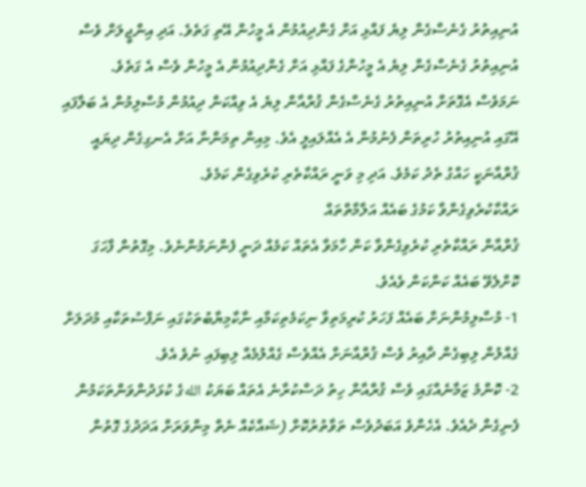އުނިއިތުރު ގެނެސްގެން ލިޔެ ފައްޅި އަށް ގެންދިއުމުން އެ މީހުން އޭތި ގަތެވެ. އަދި އިންޖީލަށް ވެސް އުނިއިތުރު ގެނެސްގެން ލިޔެ އެ މީހުންގެ ފައްޅި އަށް ގެންދިއުމުން އެ މީހުން ވެސް އެ ގަތެވެ.
ނަމަވެސް އެގޮތަށް އުނިއިތުރު ގެނެސްގެން ޤުރްއާން ލިޔެ އެ ވިއްކަން ދިއުމުން މުސްލިމުން އެ ބަލާފައި އޭގައި އުނިއިތުރު ހުރިތަން ފެނުމުން އެ އެއްލައިލީ އެވެ. މިއިން ތިމަންނާ އަށް އެނގިގެން ދިޔައީ ޤުރްއާނަކީ ހައްގު ތެދު ކަމެވެ. އަދި މި ވަނީ ރައްކާތެރި ކުރެވިގެން ކަމެވެ.
ރައްކާކުރެވިގެންވާ ކަމުގެ ބައެއް އަލާމާތްތައް
ޤުރްއާން ރައްކާތެރި ކުރެވިގެންވާ ކަން ހާމަވާ އެތައް ކަމެއް ދަނީ ފެންނަމުންނެވެ. މިގޮތުން ފާހަގަ ކޮށްލެވޭ ބައެއް ކަންކަން ވެއެވެ.
1- މުސްލިމުންނަށް ބައެއް ފަހަރު ކުރިމަތިވާ ނިކަމެތިކަމާއި ނާކާމިޔާބުތަކުގައި ނަފްސުތަކާއި މުދަލަށް ގެއްލުން ލިބިގެން ދާއިރު ވެސް ޤުރްއާނަށް އެއްވެސް ގެއްލުމެއް ލިބިފައި ނުވެ އެވެ.
2- ކޮންމެ ޒަމާނެއްގައި ވެސް ޤުރްއާން ހިތު ދަސްކުރާނެ އެތައް ބަޔަކު اللهގެ ކުޅަދުންވަންތަކަމުން ފެނިގެން ދެއެވެ. އެހެންވެ އަބަދުވެސް ތަވާތުރުކޮށް (ޝައްކެއް ނެތް މިންވަރަށް އަދަދުގެ ގޮތުން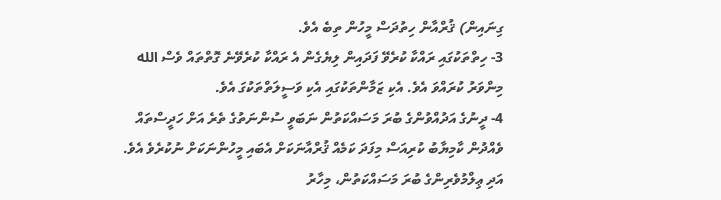ގިނައިން) ޤުރްއާން ހިތުދަސް މީހުން ތިބެ އެވެ.
3- ހިތްތަކުގައި ރައްކާ ކުރެވޭ ފަދައިން ލިޔެގެން އެ ރައްކާ ކުރެވޭނެ ގޮތްތައް ވެސް الله މިންވަރު ކުރައްވަ އެވެ. އެކި ޒަމާންތަކުގައި އެކި ވަސީލަތްތަކުގަ އެވެ.
4- ދީނުގެ އަދުއްވުންގެ ބުރަ މަސައްކަތުން ނަބަވީ ސުންނަތުގެ ތެރެ އަށް ހަދީސްތައް ވެއްދުން ކާމިޔާބު ކުރިއަސް މިފަދަ ކަމެއް ޤުރްއާނަކަށް އެބައި މީހުންނަކަށް ނުކުރެވެ އެވެ. އަދި ޢިލްމުވެރިންގެ ބުރަ މަސައްކަތުން، މިހާރު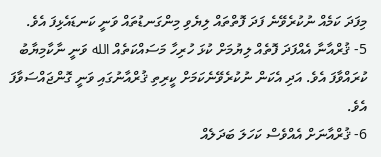މިފަދަ ކަމެއް ނުކުރެވޭނެ ފަދަ ފޮތްތައް ލިޔެވި މިންގަނޑުތައް ވަނީ ކަނޑައެޅިފަ އެވެ.
5- ޤުރްއާނާ އެއްފަދަ ފޮތެއް ލިޔުމަށް ކުޅަ ހުރިހާ މަސައްކަތެއް الله ވަނީ ނާކާމިޔާބު ކުރައްވާފަ އެވެ. އަދި އެކަން ނުކުރެވޭނެކަމަށް ކީރިތި ޤުރްއާނުގައި ވަނީ ގޮންޖައްސަވާފަ އެވެ.
6- ޤުރްއާނަށް އެއްވެސް ކަހަލަ ބަދަލެއް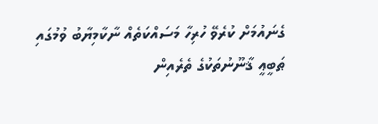ގެނައުމަށް ކުރެވޭ ހުރިހާ މަސައްކަތެއް ނާކާމިޔާބު ވުމުގައި ޠަބީޢީ ޤާނޫނުތަކުގެ ތެރެއިން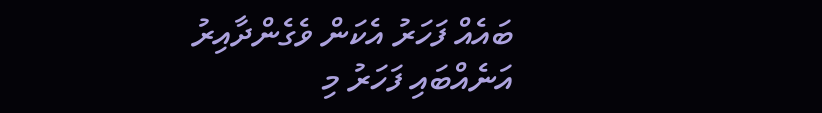ބައެއް ފަހަރު އެކަން ވެގެންދާއިރު އަނެއްބައި ފަހަރު މި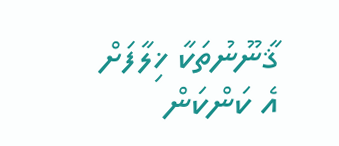ޤާނޫނުތަކާ ޚިލާފަށް އެ ކަންކަން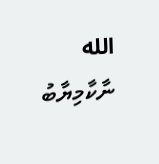الله ނާކާމިޔާބު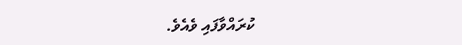ކުރައްވާފައި ވެއެވެ.